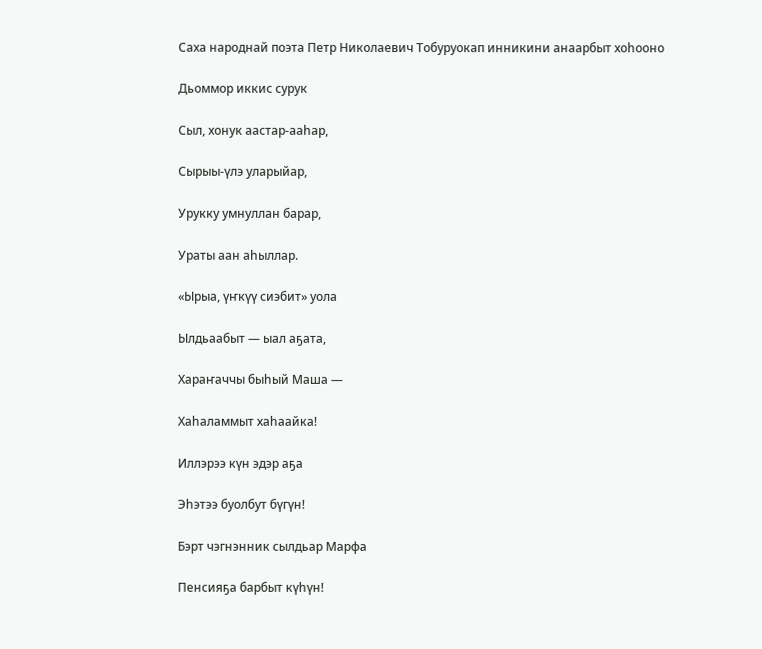Саха народнай поэта Петр Николаевич Тобуруокап инникини анаарбыт хоһооно

Дьоммор иккис сурук

Сыл, хонук аастар-ааһар,

Сырыы-үлэ уларыйар,

Урукку умнуллан барар,

Ураты аан аһыллар.

«Ырыа, үҥкүү сиэбит» уола

Ылдьаабыт — ыал аҕата,

Хараҥаччы быһый Маша —

Хаһаламмыт хаһаайка!

Иллэрээ күн эдэр аҕа

Эһэтээ буолбут бүгүн!

Бэрт чэгнэнник сылдьар Марфа

Пенсияҕа барбыт күһүн!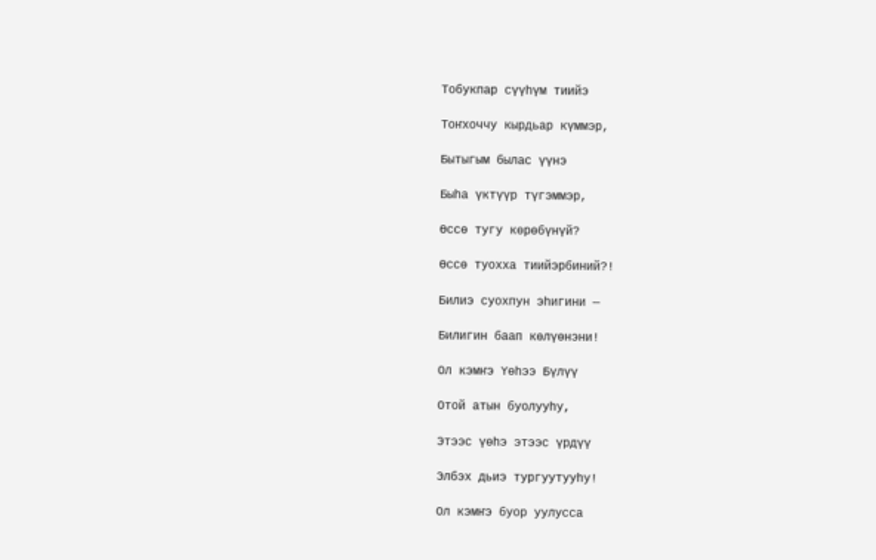Тобукпар сүүһүм тиийэ

Тоҥхоччу кырдьар күммэр,

Бытыгым былас үүнэ

Быһа үктүүр түгэммэр,

Өссө тугу көрөбүнүй?

Өссө туохха тиийэрбиний?!

Билиэ суохпун эһигини —

Билигин баап көлүөнэни!

Ол кэмҥэ Үөһээ Бүлүү

Отой атын буолууһу,

Этээс үөһэ этээс үрдүү

Элбэх дьиэ тургуутууһу!

Ол кэмҥэ буор уулусса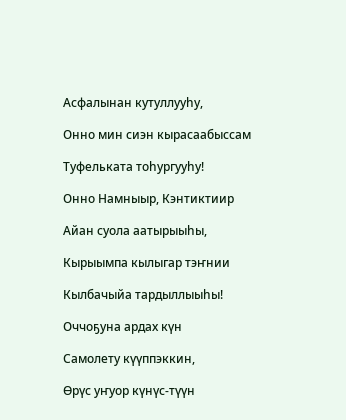Асфалынан кутуллууһу,

Онно мин сиэн кырасаабыссам

Туфельката тоһургууһу!

Онно Намныыр, Кэнтиктиир

Айан суола аатырыыһы,

Кырыымпа кылыгар тэҥнии

Кылбачыйа тардыллыыһы!

Оччоҕуна ардах күн

Самолету күүппэккин,

Өрүс уҥуор күнүс-түүн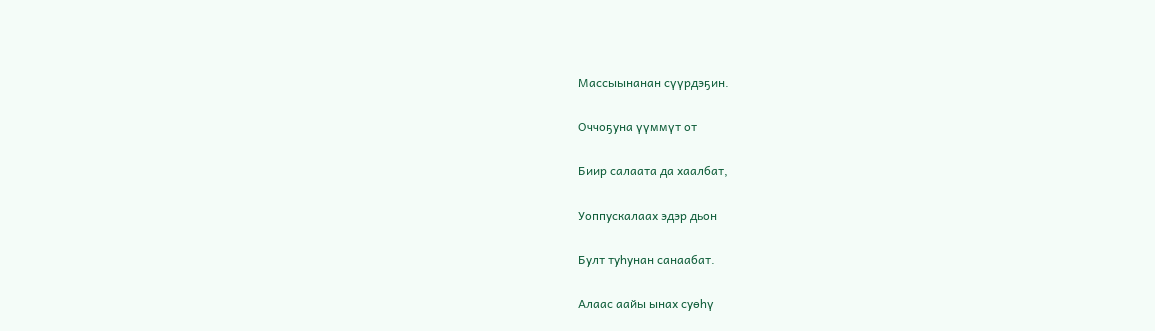Массыынанан сүүрдэҕин.

Оччоҕуна үүммүт от

Биир салаата да хаалбат,

Уоппускалаах эдэр дьон

Булт туһунан санаабат.

Алаас аайы ынах суөһү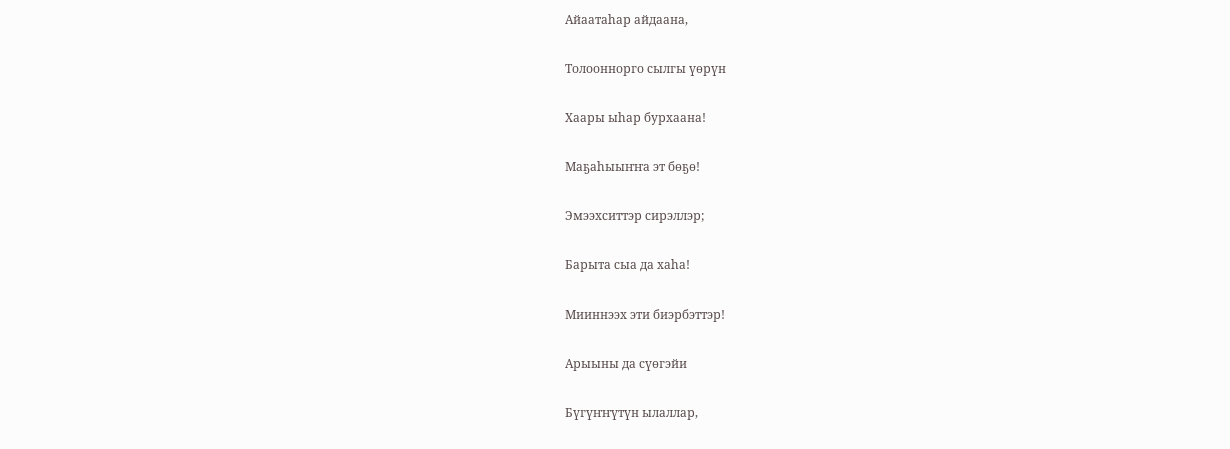Айаатаһар айдаана,

Толооннорго сылгы үөрүн

Хаары ыһар бурхаана!

Маҕаһыыҥҥа эт бөҕө!

Эмээхситтэр сирэллэр;

Барыта сыа да хаһа!

Мииннээх эти биэрбэттэр!

Арыыны да сүөгэйи

Бүгүҥҥүтүн ылаллар,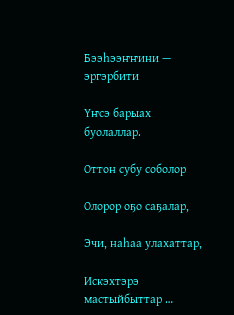Бээһээҥҥини — эргэрбити

Үҥсэ барыах буолаллар.

Оттон субу соболор

Олорор оҕо саҕалар,

Эчи, наһаа улахаттар,

Искэхтэрэ мастыйбыттар …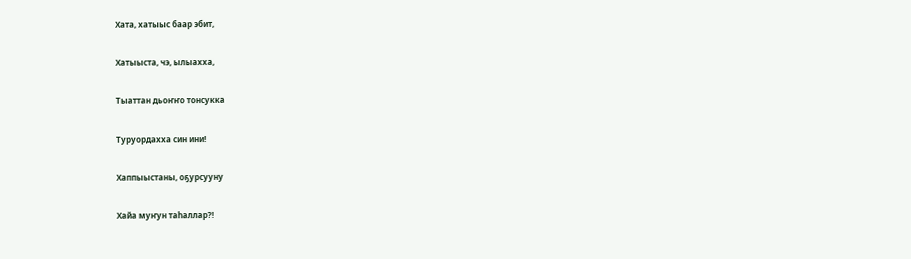Хата, хатыыс баар эбит,

Хатыыста, чэ, ылыахха,

Тыаттан дьоҥҥо тонсукка

Туруордахха син ини!

Хаппыыстаны, оҕурсууну

Хайа муҥун таһаллар?!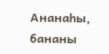Ананаһы, бананы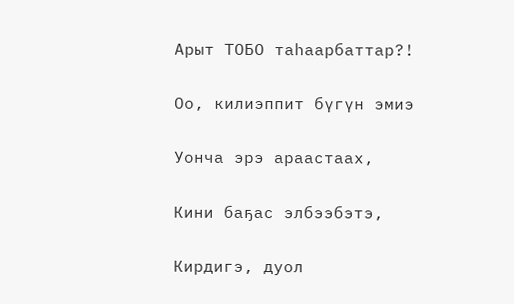Арыт ТОБО таһаарбаттар?!

Оо, килиэппит бүгүн эмиэ

Уонча эрэ араастаах,

Кини баҕас элбээбэтэ,

Кирдигэ, дуол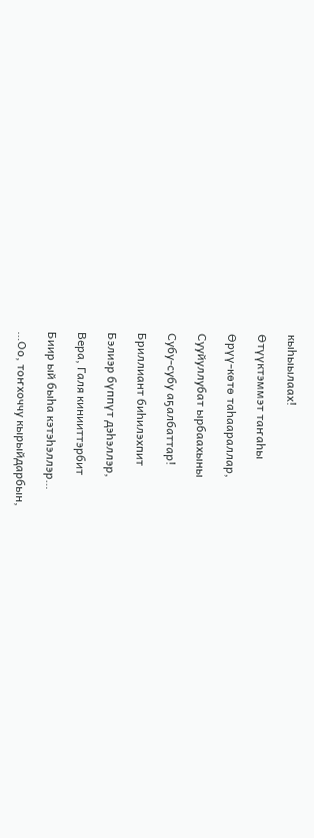кыһыылаах!

Өтүүктэммэт таҥаһы

Өрүү-көтө таһаараллар,

Сууйуллубат ырбаахыны

Субу-субу аҕалбаттар!

Бриллиант биһилэхпит

Бэлиэр бүппүт дэһэллэр,

Вера, Галя кинииттэрбит

Биир ый быһа кэтэһэллэр…

…Оо, тоҥхоччу кырыйдарбын,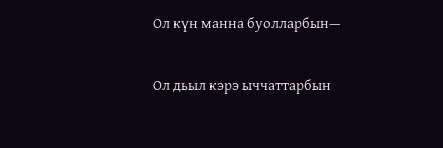Ол күн манна буолларбын—

Ол дьыл кэрэ ыччаттарбын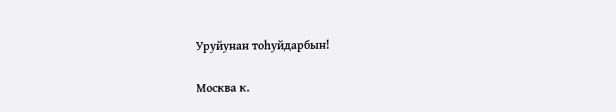Уруйунан тоһуйдарбын!

Москва к.